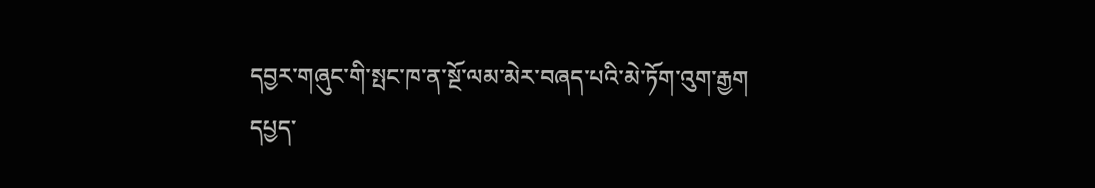དབྱར་གཞུང་གི་སྤང་ཁ་ན་སྔོ་ལམ་མེར་བཞད་པའི་མེ་ཏོག་འུག་རྒྱག
དཔྱད་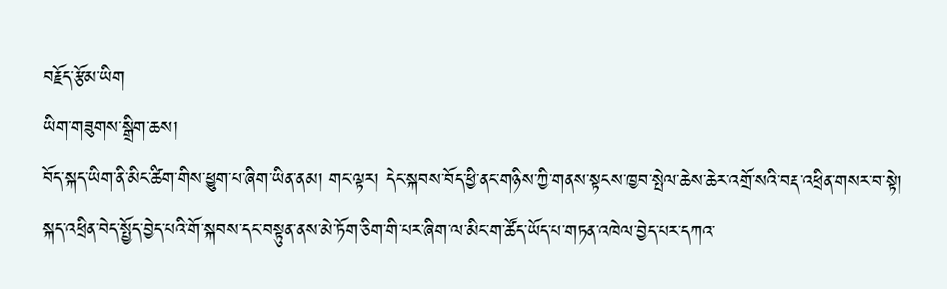བརྗོད་རྩོམ་ཡིག
ཡིག་གཟུགས་སྒྲིག་ཆས།
བོད་སྐད་ཡིག་ནི་མིང་ཚིག་གིས་ཕྱུག་པ་ཞིག་ཡིན་ནམ། གང་ལྟར། དེང་སྐབས་བོད་ཕྱི་ནང་གཉིས་ཀྱི་གནས་སྟངས་ཁྱབ་སྤེལ་ཆེས་ཆེར་འགྲོ་སའི་བརྡ་འཕྲིན་གསར་བ་སྟེ། སྐད་འཕྲིན་བེད་སྤྱོད་བྱེད་པའི་གོ་སྐབས་དང་བསྟུན་ནས་མེ་ཏོག་ཅིག་གི་པར་ཞིག་ལ་མིང་ག་ཚོད་ཡོད་པ་གཏན་འཁེལ་བྱེད་པར་དཀའ་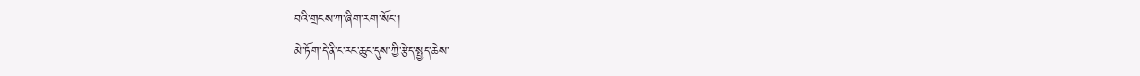བའི་གྲངས་ཀ་ཞིག་རག་སོང་།
མེ་ཏོག་དེ་ནི་ང་རང་ཆུང་དུས་ཀྱི་རྩེད་སྤྱད་ཆེས་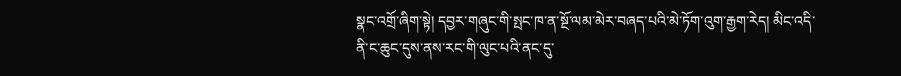སྣང་འགྲོ་ཞིག་སྟེ། དབྱར་གཞུང་གི་སྤང་ཁ་ན་སྔོ་ལམ་མེར་བཞད་པའི་མེ་ཏོག་འུག་རྒྱག་རེད། མིང་འདི་ནི་ང་ཆུང་དུས་ནས་རང་གི་ལུང་པའི་ནང་དུ་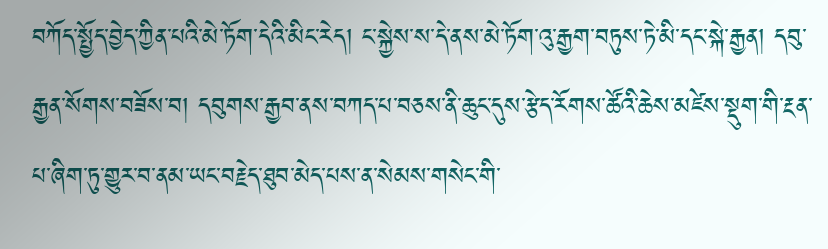བཀོད་སྤྱོད་བྱེད་ཀྱིན་པའི་མེ་ཏོག་དེའི་མིང་རེད། ང་སྐྱེས་ས་དེ་ནས་མེ་ཏོག་འུ་རྒྱག་བཏུས་ཏེ་མི་དང་སྐེ་རྒྱན། དབུ་རྒྱན་སོགས་བཟོས་བ། དབུགས་རྒྱབ་ནས་བཀད་པ་བཅས་ནི་ཆུང་དུས་རྩེད་རོགས་ཚོའི་ཆེས་མཛེས་སྡུག་གི་རྔན་པ་ཞིག་ཏུ་གྱུར་བ་ནམ་ཡང་བརྗེད་ཐུབ་མེད་པས་ན་སེམས་གསེང་གི་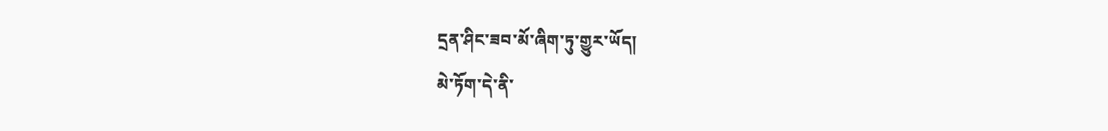དྲན་ཤིང་ཟབ་མོ་ཞིག་ཏུ་གྱུར་ཡོད།
མེ་ཏོག་དེ་ནི་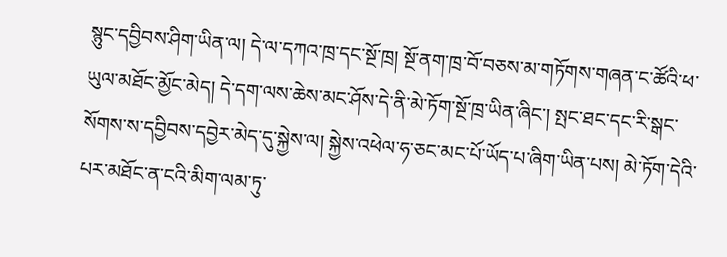སྙུང་དབྱིབས་ཤིག་ཡིན་ལ། དེ་ལ་དཀའ་ཁྲ་དང་སྔོ་ཁྲ། སྔོ་ནག་ཁྲ་བོ་བཅས་མ་གཏོགས་གཞན་ང་ཚོའི་ཕ་ཡུལ་མཐོང་མྱོང་མེད། དེ་དག་ལས་ཆེས་མང་ཤོས་དེ་ནི་མེ་ཏོག་སྔོ་ཁྲ་ཡིན་ཞིང་། སྤང་ཐང་དང་རི་སྒང་སོགས་ས་དབྱིབས་དབྱེར་མེད་དུ་སྐྱེས་ལ། སྐྱེས་འཕེལ་ཧ་ཅང་མང་པོ་ཡོད་པ་ཞིག་ཡིན་པས། མེ་ཏོག་དེའི་པར་མཐོང་ན་ངའི་མིག་ལམ་ཏུ་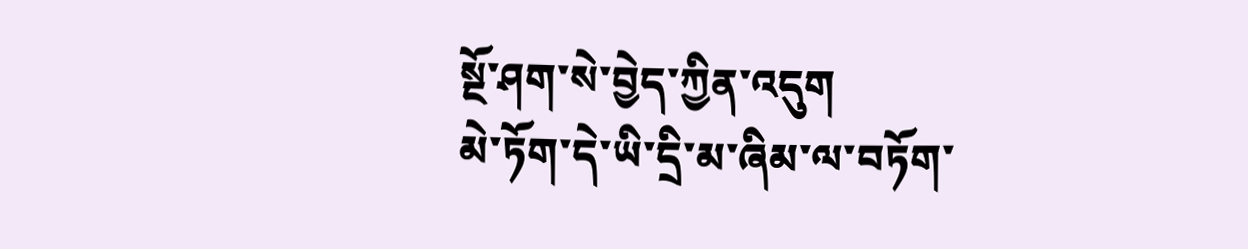སྔོ་ཤག་སེ་བྱེད་ཀྱིན་འདུག
མེ་ཏོག་དེ་ཡི་དྲི་མ་ཞིམ་ལ་བཏོག་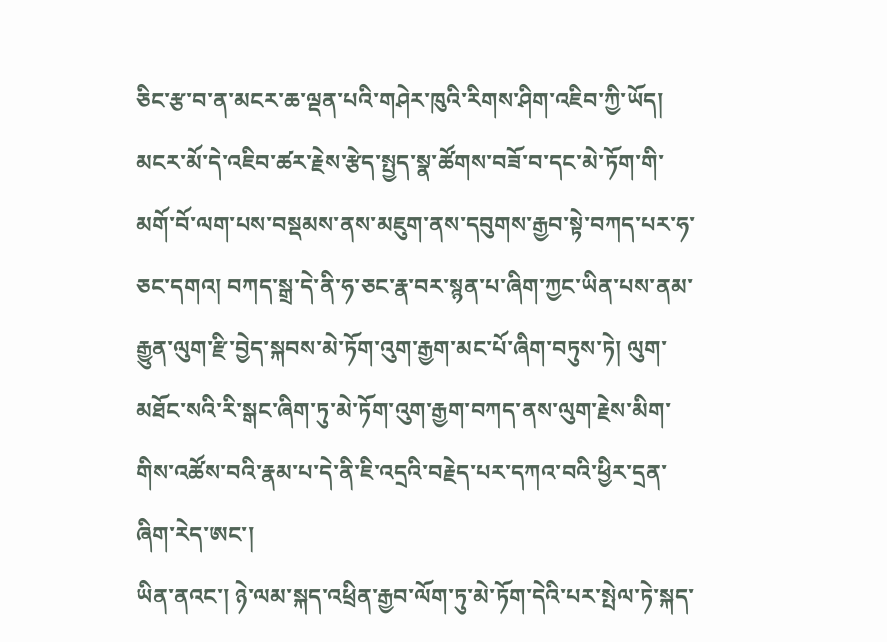ཅིང་རྩ་བ་ན་མངར་ཆ་ལྡན་པའི་གཤེར་ཁུའི་རིགས་ཤིག་འཇིབ་ཀྱི་ཡོད། མངར་མོ་དེ་འཇིབ་ཚར་རྗེས་རྩེད་སྤྱད་སྣ་ཚོགས་བཟོ་བ་དང་མེ་ཏོག་གི་མགོ་བོ་ལག་པས་བསྡམས་ནས་མཇུག་ནས་དབུགས་རྒྱབ་སྟེ་བཀད་པར་ཧ་ཅང་དགའ། བཀད་སྒྲ་དེ་ནི་ཧ་ཅང་རྣ་བར་སྙན་པ་ཞིག་ཀྱང་ཡིན་པས་ནམ་རྒྱུན་ལུག་རྫི་བྱེད་སྐབས་མེ་ཏོག་འུག་རྒྱག་མང་པོ་ཞིག་བཏུས་ཏེ། ལུག་མཐོང་སའི་རི་སྒང་ཞིག་ཏུ་མེ་ཏོག་འུག་རྒྱག་བཀད་ནས་ལུག་རྗེས་མིག་གིས་འཚོས་བའི་རྣམ་པ་དེ་ནི་ཇི་འདྲའི་བརྗེད་པར་དཀའ་བའི་ཕྱིར་དྲན་ཞིག་རེད་ཨང་།
ཡིན་ནའང་། ཉེ་ལམ་སྐད་འཕྲིན་རྒྱབ་ལོག་ཏུ་མེ་ཏོག་དེའི་པར་སྤེལ་ཏེ་སྐད་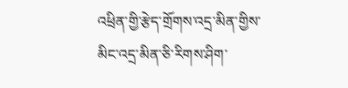འཕྲིན་གྱི་རྩེད་གྲོགས་འདྲ་མིན་གྱིས་མིང་འདྲ་མིན་ཅི་རིགས་ཤིག་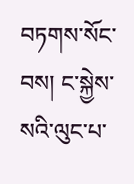བཏགས་སོང་བས། ང་སྐྱེས་སའི་ལུང་པ་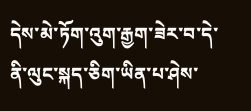དེས་མེ་ཏོག་འུག་རྒྱག་ཟེར་བ་དེ་ནི་ལུང་སྐད་ཅིག་ཡིན་པ་ཤེས་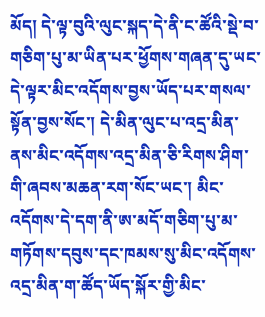མོད། དེ་ལྟ་བུའི་ལུང་སྐད་དེ་ནི་ང་ཚོའི་སྡེ་བ་གཅིག་པུ་མ་ཡིན་པར་ཕྱོགས་གཞན་དུ་ཡང་དེ་ལྟར་མིང་འདོགས་བྱས་ཡོད་པར་གསལ་སྟོན་བྱས་སོང་། དེ་མིན་ལུང་པ་འདྲ་མིན་ནས་མིང་འདོགས་འདྲ་མིན་ཅི་རིགས་ཤིག་གི་ཞབས་མཆན་རག་སོང་ཡང་། མིང་འདོགས་དེ་དག་ནི་ཨ་མདོ་གཅིག་པུ་མ་གཏོགས་དབུས་དང་ཁམས་སུ་མིང་འདོགས་འདྲ་མིན་ག་ཚོད་ཡོད་སྐོར་གྱི་མིང་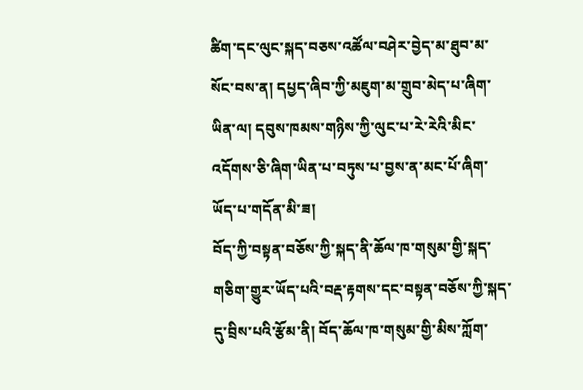ཚིག་དང་ལུང་སྐད་བཅས་འཚོལ་བཤེར་བྱེད་མ་ཐུབ་མ་སོང་བས་ན། དཔྱད་ཞིབ་ཀྱི་མཇུག་མ་གྲུབ་མེད་པ་ཞིག་ཡིན་ལ། དབུས་ཁམས་གཉིས་ཀྱི་ལུང་པ་རེ་རེའི་མིང་འདོགས་ཅི་ཞིག་ཡིན་པ་བཏུས་པ་བྱས་ན་མང་པོ་ཞིག་ཡོད་པ་གདོན་མི་ཟ།
བོད་ཀྱི་བསྟན་བཅོས་ཀྱི་སྐད་ནི་ཆོལ་ཁ་གསུམ་གྱི་སྐད་གཅིག་གྱུར་ཡོད་པའི་བརྡ་རྟགས་དང་བསྟན་བཅོས་ཀྱི་སྐད་དུ་བྲིས་པའི་རྩོམ་ནི། བོད་ཆོལ་ཁ་གསུམ་གྱི་མིས་ཀློག་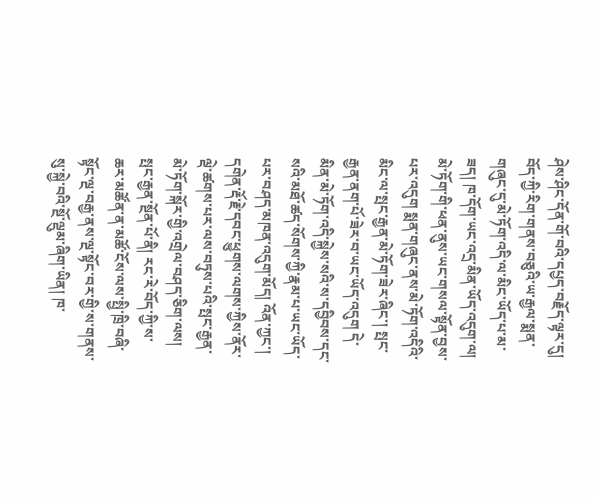ཤེས་ཤིང་དོན་གོ་བའི་དཔྱད་བརྗོད་ལྟར་དུ། བོད་ཀྱི་རིག་གནས་བཅུའི་ཡ་རྒྱལ་སྨན་གཞུང་དུ་མེ་ཏོག་འདི་ལ་མིང་ཡོད་པ་མ་ཟད། ཁ་དོག་ཡང་འདྲ་མིན་ཡོད་འདུག་ལ། མེ་ཏོག་གི་ཕན་ནུས་ཡང་གསལ་སྟོན་བྱས་པར་འདུག སྨན་གཞུང་ནས་མེ་ཏོག་འདིའི་མིང་ལ་སྤང་རྒྱན་མེ་ཏོག་ཟེར་ཞིང་། སྤང་རྒྱན་ནག་པོ་ཟེར་བ་ཡང་ཡོད་འདུག དེ་མིན་མེ་ཏོག་འདི་སྐྱེས་སའི་ས་དབྱིབས་དང་སའི་མཐོ་ཚད་སོགས་ཀྱི་རྣམ་པ་ཡང་ཡོད་པར་བཤད་མཁན་འདུག་མོད། འོན་ཀྱང་། དགེན་རྡོ་རྗེ་དབང་ཕྱུགས་ལགས་ཀྱིས་ནོར་ལྡེ་ཚགས་པར་ལས་བཏུས་པའི་སྤང་རྒྱན་མེ་ཏོག་སྐོར་གྱི་འགྲེལ་བཤད་ཅིག་ལས། སྤང་རྒྱན་སྔོན་པོ་ནི། རང་རེ་བོད་ཀྱི་ས་ཆར་མཚོན་ན་མཚོ་ངོས་ལས་སྤྱི་ཁྲི་བཞི་སྟོང་ལྔ་བརྒྱ་ནས་ལྔ་སྟོང་བར་གྱི་ས་གནས་སུ་སྐྱེ་བའི་སྔོ་ལྡུམ་ཞིག་ཡིན། ཁ་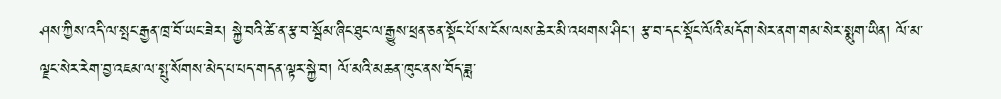ཤས་ཀྱིས་འདི་ལ་སྤང་རྒྱན་ཁྲ་བོ་ཡང་ཟེར། སྐྱེ་བའི་ཚེ་ན་རྩ་བ་སྦོམ་ཞིང་ཐུང་ལ་རྒྱུས་ཕྲན་ཅན་སྡོང་པོ་ས་ངོས་ལས་ཆེར་མི་འཕགས་ཤིང་། རྩ་བ་དང་སྡོང་ལོའི་མདོག་སེར་ནག་གམ་སེར་སྨུག་ཡིན། ལོ་མ་ལྗང་སེར་རེག་བྱ་འཇམ་ལ་སྤུ་སོགས་མེད་པ་པད་གདན་ལྟར་སྐྱེ་བ། ལོ་མའི་མཆན་ཁུང་ནས་བོད་ཟླ་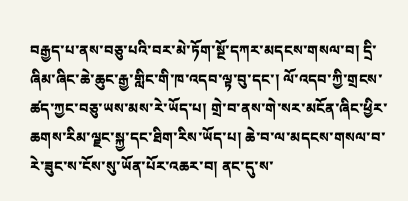བརྒྱད་པ་ནས་བཅུ་པའི་བར་མེ་ཏོག་སྔོ་དཀར་མདངས་གསལ་བ། དྲི་ཞིམ་ཞིང་ཆེ་ཆུང་རྒྱ་གླིང་གི་ཁ་འདབ་ལྟ་བུ་དང་། ལོ་འདབ་ཀྱི་གྲངས་ཚད་ཀྱང་བཅུ་ཡས་མས་རེ་ཡོད་པ། གྲེ་བ་ནས་གེ་སར་མངོན་ཞིང་ཕྱིར་ཆགས་རིམ་ལྗང་སྐྱ་དང་ཐིག་རིས་ཡོད་པ། ཆེ་བ་ལ་མདངས་གསལ་བ་རེ་ཟུང་ས་ངོས་སུ་ཡོན་པོར་འཆར་བ། ནང་དུ་ས་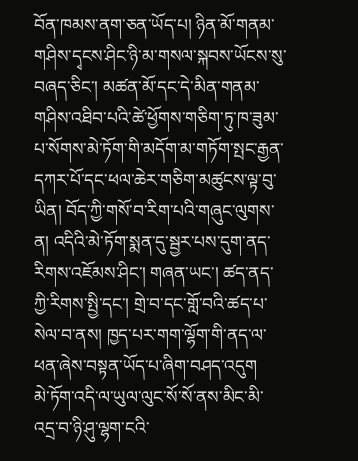བོན་ཁམས་ནག་ཅན་ཡོད་པ། ཉིན་མོ་གནམ་གཤིས་དྭངས་ཤིང་ཉི་མ་གསལ་སྐབས་ཡོངས་སུ་བཞད་ཅིང་། མཚན་མོ་དང་དེ་མིན་གནམ་གཤིས་འཐིབ་པའི་ཚེ་ཕྱོགས་གཅིག་ཏུ་ཁ་ཟུམ་པ་སོགས་མེ་ཏོག་གི་མདོག་མ་གཏོག་སྤང་རྒྱན་དཀར་པོ་དང་ཕལ་ཆེར་གཅིག་མཚུངས་ལྟ་བུ་ཡིན། བོད་ཀྱི་གསོ་བ་རིག་པའི་གཞུང་ལུགས་ན། འདིའི་མེ་ཏོག་སྨན་དུ་སྦྱར་པས་དུག་ནད་རིགས་འཇོམས་ཤིང་། གཞན་ཡང་། ཚད་ནད་ཀྱི་རིགས་སྤྱི་དང་། གྲེ་བ་དང་གློ་བའི་ཚད་པ་སེལ་བ་ནས། ཁྱད་པར་གག་ལྷོག་གི་ནད་ལ་ཕན་ཞེས་བསྟན་ཡོད་པ་ཞིག་བཤད་འདུག
མེ་ཏོག་འདི་ལ་ཡུལ་ལུང་སོ་སོ་ནས་མིང་མི་འདྲ་བ་ཉི་ཤུ་ལྷག་ངའི་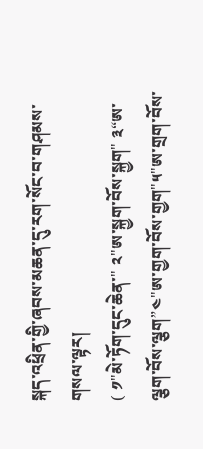སྐད་འཕྲིན་གྱི་ཞབས་མཆན་དུ་རག་སོང་བ་གཤམས་གསལ་ལྟར།
( ༡"མེ་ཏོག་དུང་ཆེན་" ༢"ཨ་སྐྱག་བོས་སྐྱག" ༣“ཨ་ལྕག་བོས་ལྕག”༤"ཨ་གྱག་བོས་གྱག"༥"ཨ་གྲག་བོས་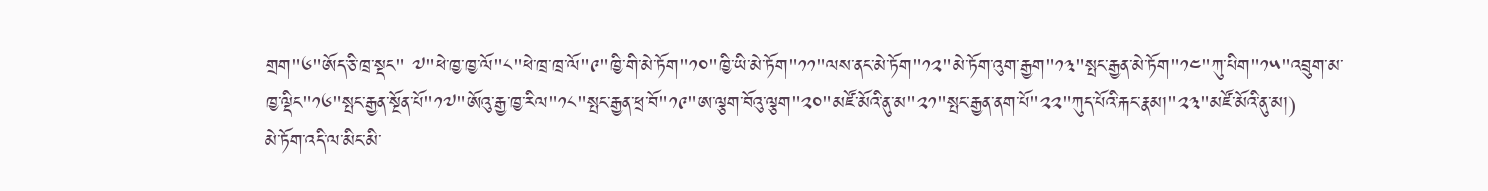གྲག"༦"ཨོད་ཅི་ཁྲ་སྡང" ༧"ཕེ་ཁྱ་ཁྱ་ལོ"༨"ཕེ་ཁྲ་ཁྲ་ལོ"༩"ཁྱི་གི་མེ་ཏོག"༡༠"ཁྱི་ཡི་མེ་ཏོག"༡༡"ལས་ནང་མེ་ཏོག"༡༢"མེ་ཏོག་འུག་རྒྱག"༡༣"སྤང་རྒྱན་མེ་ཏོག"༡༤"ཀུ་པིག"༡༥"འབྲུག་མ་ཁྱ་ལྡིང"༡༦"སྤང་རྒྱན་སྔོན་པོ"༡༧"ཨོའུ་རྒྱ་ཁྱ་རིལ"༡༨"སྤང་རྒྱན་ཕྲ་བོ"༡༩"ཨ་ལྕག་བོའུ་ལྕག"༢༠"མཛོ་མོའི་ནུ་མ"༢༡"སྤང་རྒྱན་ནག་པོ"༢༢"ཀུད་པོའི་རྐང་རྣམ།"༢༣"མཛོ་མོའི་ནུ་མ།)
མེ་ཏོག་འདི་ལ་མིང་མི་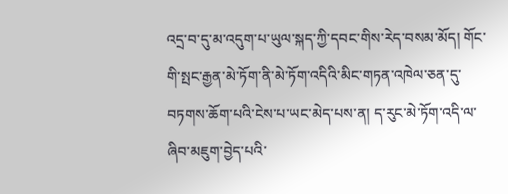འདྲ་བ་དུ་མ་འདུག་པ་ཡུལ་སྐད་ཀྱི་དབང་གིས་རེད་བསམ་མོད། གོང་གི་སྤང་རྒྱན་མེ་ཏོག་ནི་མེ་ཏོག་འདིའི་མིང་གཏན་འཁེལ་ཅན་དུ་བཏགས་ཆོག་པའི་ངེས་པ་ཡང་མེད་པས་ན། ད་རུང་མེ་ཏོག་འདི་ལ་ཞིབ་མཇུག་བྱེད་པའི་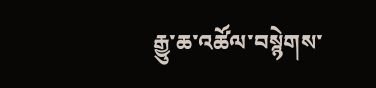རྒྱུ་ཆ་འཚོལ་བསྙེགས་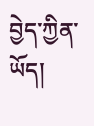བྱེད་ཀྱིན་ཡོད།